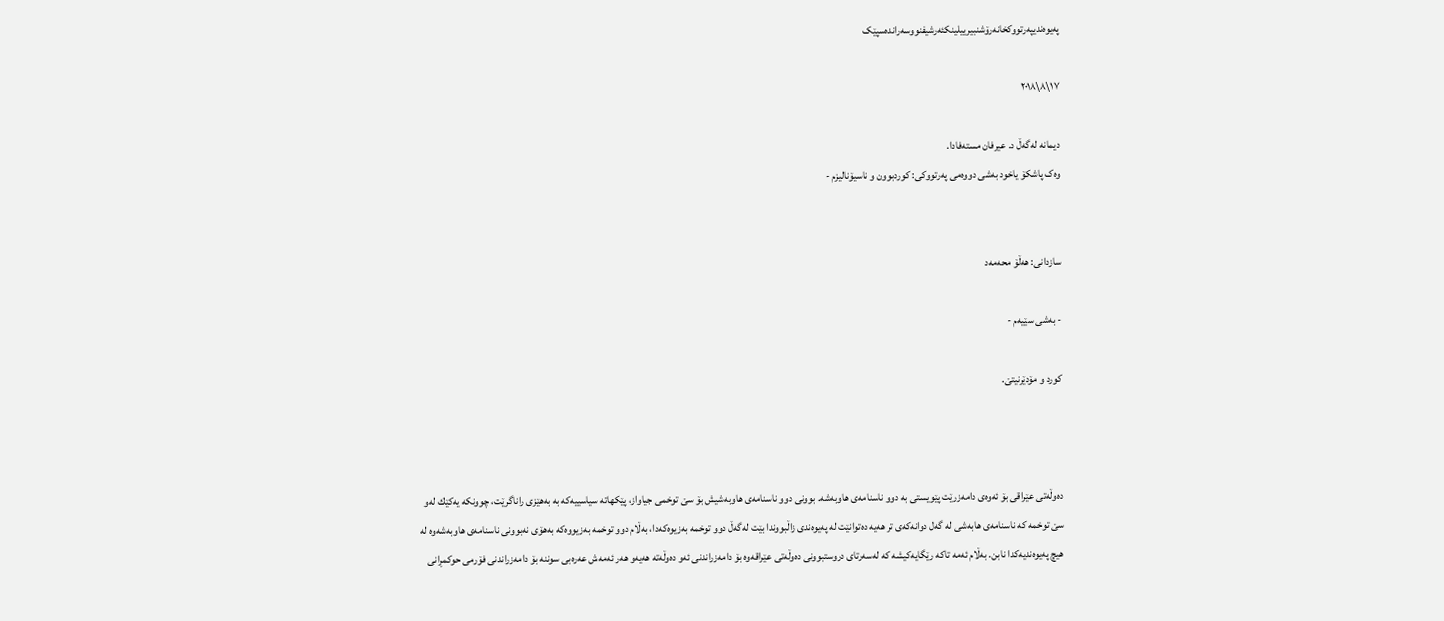په‌یوه‌ندیپه‌رتووکخانه‌رۆشنبیرییلینکئه‌رشیفنووسه‌رانده‌سپێک

١٧\٨\٢٠١٨

دیمانە لەگەڵ د. عیرفان مستەفادا.
وەک پاشکۆ یاخود بەشی دووەمی پەرتووکی: کوردبوون و ناسیۆنالیزم -


سازدانی: هەڵۆ محەمەد

- بەشی سێیەم -

كورد و مۆدێرنیتێ.



ده‌وڵه‌تی عێراقی بۆ ئه‌وه‌ی دامه‌زرێت پێویستی به‌ دوو ناسنامه‌ی هاوبه‌شه‌. بوونی دوو ناسنامه‌ی هاوبه‌شیش بۆ سێ توخمی جیاواز، پێكهاته سیاسییه‌‌كه‌ به‌ به‌هێزی راناگرێت، چوونكه‌ یه‌كێك له‌و سێ توخمه‌ كه‌ ناسنامه‌ی هابه‌شی له‌ گه‌ل دوانه‌كه‌ی تر هه‌یه‌ ده‌توانێت له‌ په‌یوه‌ندی زاڵبووندا بێت له‌گه‌ڵ دوو توخمه‌ به‌زیوه‌كه‌دا، به‌ڵام دوو توخمه‌ به‌زیووه‌كه‌ به‌هۆی نه‌بوونی ناسنامه‌ی هاوبه‌شه‌وه‌ له‌ هیچ په‌یوه‌ندیه‌كدا نابن. به‌ڵام ئه‌مه‌ تاكه‌ رێگایه‌كیشه‌ كه‌ له‌سه‌رتای دروستبوونی ده‌وڵه‌تی عێراقه‌وه‌ بۆ دامه‌زراندنی ئه‌و ده‌وڵه‌ته‌ هه‌یه‌و هه‌ر ئه‌مه‌ش عه‌ره‌بی سوننه‌ بۆ دامه‌زراندنی‌ فۆرمی حوكمڕانی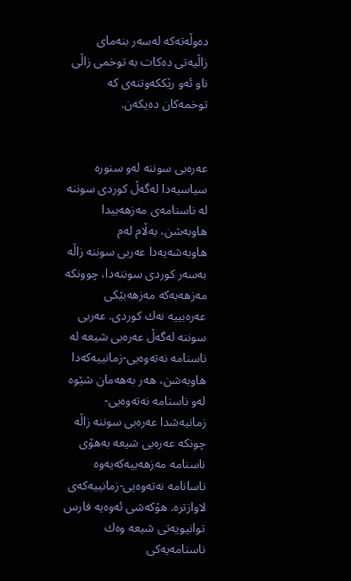ده‌وڵه‌ته‌كه‌ له‌سه‌ر بنه‌مای زاڵیه‌تی ده‌كات به‌ توخمی زاڵی ناو ئه‌و رێككه‌وتنه‌ی كه‌ توخمه‌كان ده‌یكه‌ن.


عه‌ره‌بی سوننه‌ له‌و سنوره‌ سیاسیه‌دا له‌گه‌ڵ كوردی سوننه‌ له‌ ناسنامه‌ی مه‌زهه‌بیدا هاوبه‌شن، به‌ڵام له‌م هاوبه‌شه‌یه‌دا عه‌ربی سوننه‌ زاڵه‌ به‌سه‌ر كوردی سوننه‌دا، چوونكه‌ مه‌زهه‌به‌كه‌ مه‌زهه‌بێكی عه‌ره‌بییه‌ نه‌ك كوردی. عه‌ربی سوننه‌ له‌گه‌ڵ عه‌ره‌بی شیعه‌ له‌ ناسنامه‌ نه‌ته‌وه‌یی-زمانییه‌كه‌دا هاوبه‌شن، هه‌ر به‌هه‌مان شێوه‌ له‌و ناسنامه‌ نه‌ته‌وه‌یی- زمانیه‌شدا عه‌ره‌بی سوننه‌ زاڵه‌ چونكه‌ عه‌ره‌بی شیعه‌ به‌هۆی ناسنامه‌ مه‌زهه‌بیه‌كه‌یه‌وه‌ ناسانامه‌ نه‌ته‌وه‌یی-زمانییه‌كه‌ی‌ لاوازتره‌. هۆكه‌شی ئه‌وه‌یه‌ فارس توانیویه‌تی شیعه‌ وه‌ك ناسنامه‌یه‌كی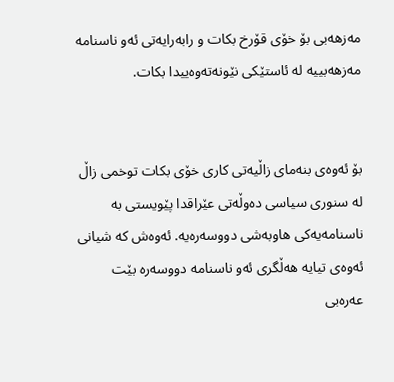مه‌زهه‌بی بۆ خۆی قۆرخ بكات و رابه‌رایه‌تی ئه‌و ناسنامه‌ مه‌زهه‌بییه‌ له‌ ئاستێكی نێونه‌ته‌وه‌ییدا بكات.


بۆ ئه‌وه‌ی بنه‌مای زاڵیه‌تی كاری خۆی بكات توخمی زاڵ له‌ سنوری سیاسی ده‌وڵه‌تی عێراقدا پێویستی به‌ ناسنامه‌یه‌كی هاوبه‌شی دووسه‌ره‌یه‌‌. ئه‌وه‌ش كه‌ شیانی ئه‌وه‌ی تیایه‌ هه‌ڵگری ئه‌و ناسنامه‌ دووسه‌ره‌ بێت عه‌ره‌بی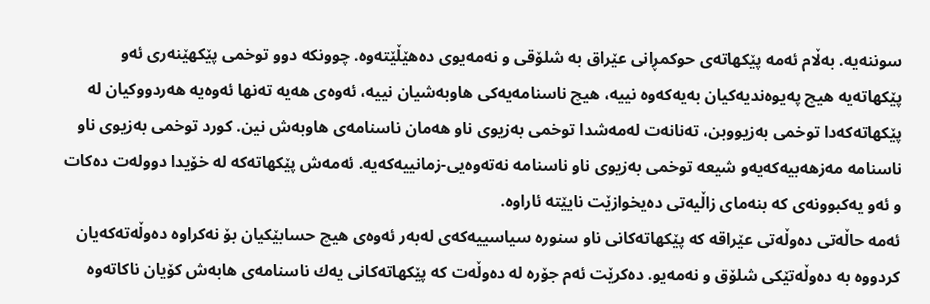سوننه‌یه‌. به‌ڵام ئه‌مه‌ پێكهاته‌ی حوكمڕانی عێراق به‌ شلۆقی و نه‌مه‌یوی ده‌هێڵێته‌وه‌. چوونكه‌ دوو توخمی پێكهێنه‌ری ئه‌و پێكهاته‌یه‌ هیچ په‌یوه‌ندیه‌كیان به‌یه‌كه‌وه‌ نییه،‌ هیچ ناسنامه‌یه‌كی هاوبه‌شیان نییه‌، ئه‌وه‌ی هه‌یه‌ ته‌نها ئه‌وه‌یه‌ هه‌ردووكیان له‌ پێكهاته‌كه‌دا توخمی به‌زیووبن، ته‌نانه‌ت له‌مه‌شدا توخمی به‌زیوی ناو هه‌مان ناسنامه‌ی هاوبه‌ش نین. كورد توخمی به‌زیوی ناو ناسنامه‌ مه‌زهه‌بیه‌كه‌یه‌و شیعه‌ توخمی به‌زیوی ناو ناسنامه‌ نه‌ته‌وه‌یی-زمانییه‌كه‌یه‌. ئه‌مه‌ش پێكهاته‌كه‌ له‌ خۆیدا دو‌وله‌ت ده‌كات و ئه‌و یه‌كبوونه‌ی كه‌ بنه‌مای زاڵیه‌تی ده‌یخوازێت نایێته‌ ئاراوه‌.
ئه‌مه‌ حاڵه‌تی ده‌وڵه‌تی عێراقه‌ كه‌ پێكهاته‌كانی ناو سنوره‌ سیاسییه‌كه‌ی له‌به‌ر ئه‌وه‌ی هیچ حسابێكیان بۆ نه‌كراوه‌ ده‌وڵه‌ته‌كه‌یان كردووه‌‌ به‌ ده‌وڵه‌تێكی شلۆق و نه‌مه‌یو. ده‌كرێت ئه‌م جۆره‌ له‌ ده‌وڵه‌ت كه‌ پێكهاته‌كانی یه‌ك ناسنامه‌ی هابه‌ش كۆیان ناكاته‌وه‌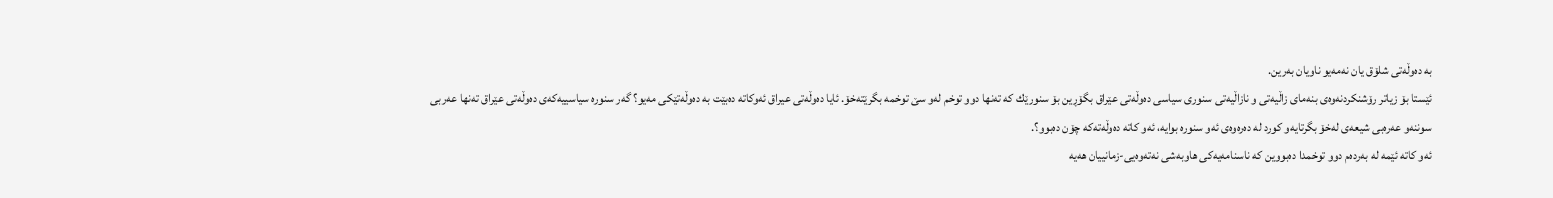به‌ ده‌وڵه‌تی شلۆق یان نه‌مه‌یو ناویان به‌رین.
ئێستا بۆ زیاتر رۆشنكردنه‌وه‌ی بنه‌مای زاڵیه‌تی و نازاڵیه‌تی سنوری سیاسی ده‌وڵه‌تی عێراق بگۆڕین بۆ سنورێك كه‌ ته‌نها دوو توخم له‌و سێ توخمه‌ بگرێته‌خۆ. ئایا ده‌وڵه‌تی عیراق ئه‌وكاته‌ ده‌بێت به‌ ده‌وڵه‌تێكی مه‌یو؟ گه‌ر سنوره‌ سیاسییه‌كه‌ی ده‌وڵه‌تی عێراق ته‌نها عه‌ربی سوننه‌و عه‌ره‌بی شیعه‌ی له‌خۆ بگرتایه‌و كورد له‌ ده‌ره‌وه‌ی ئه‌و سنوره‌ بوایه،‌ ئه‌و كاته‌ ده‌وڵه‌ته‌كه‌ چۆن ده‌بوو؟.
ئه‌و كاته‌ ئێمه‌ له‌ به‌رده‌م دوو توخمدا ده‌بووین كه‌ ناسنامه‌یه‌كی هاوبه‌شی نه‌ته‌وه‌یی-زمانییان هه‌یه‌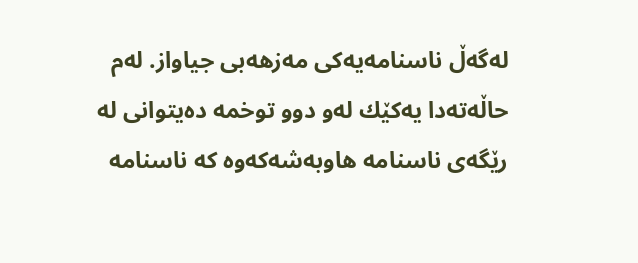له‌گه‌ڵ ناسنامه‌یه‌كی مه‌زهه‌بی جیاواز. له‌م حاڵه‌ته‌دا یه‌كێك له‌و دوو توخمه‌ ده‌یتوانی له‌ رێگه‌ی ناسنامه‌ هاوبه‌شه‌كه‌وه‌ كه‌ ناسنامه‌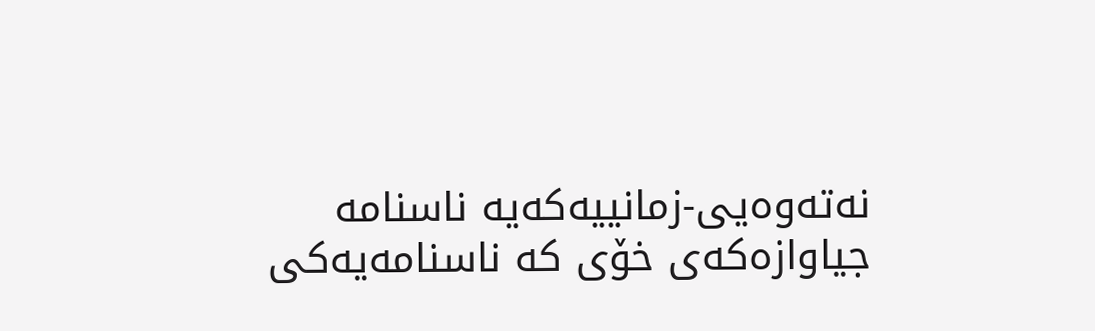نه‌ته‌وه‌یی-زمانییه‌كه‌یه‌ ناسنامه‌ جیاوازه‌كه‌ی خۆی كه‌ ناسنامه‌یه‌كی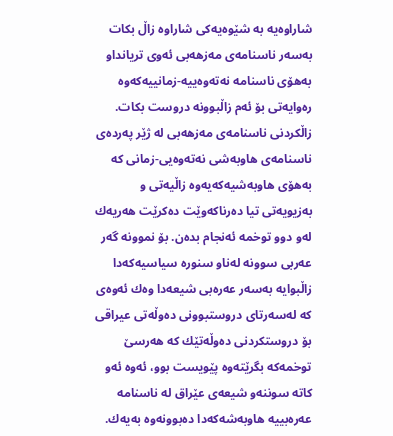شاراوه‌یه‌ به‌ شێوه‌یه‌كی شاراوه‌ زاڵ بكات به‌سه‌ر ناسنامه‌ی مه‌زهه‌بی ئه‌وی تریانداو به‌هۆی ناسنامه‌ نه‌ته‌وه‌ییه‌-زمانییه‌كه‌وه‌ ره‌وایه‌تی بۆ ئه‌م زاڵبوونه‌ دروست بكات.
زاڵكردنی ناسنامه‌ی مه‌زهه‌بی له‌ ژێر په‌رده‌ی ناسنامه‌ی هاوبه‌شی نه‌ته‌وه‌یی-زمانی كه‌ به‌هۆی هاوبه‌شیه‌كه‌یه‌وه‌ زاڵیه‌تی و به‌زیویه‌تی تیا ده‌رناكه‌وێت ده‌كرێت هه‌ریه‌ك له‌و دوو توخمه‌‌ ئه‌نجام بده‌ن. بۆ نموونه‌ گه‌ر عه‌ربی سوونه‌ له‌ناو سنوره‌ سیاسیه‌كه‌دا زاڵبوایه‌ به‌سه‌ر عه‌ره‌بی شیعه‌دا وه‌ك ئه‌وه‌ی كه‌ له‌سه‌رتای دروستبوونی ده‌وڵه‌تی عیراقی بۆ دروستكردنی ده‌وڵه‌تێك كه‌ هه‌رسێ توخمه‌كه‌ بگرێته‌وه‌ پێویست بوو، ئه‌وه‌ ئه‌و كاته‌ سوننه‌و شیعه‌ی عێراق له‌ ناسنامه‌ عه‌ره‌بییه‌ هاوبه‌شه‌كه‌دا ده‌بوونه‌وه‌ به‌یه‌ك.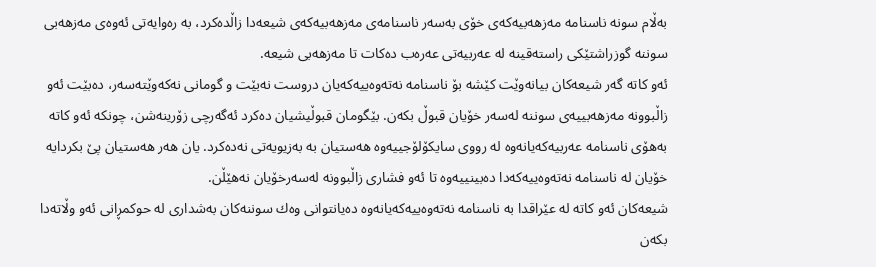به‌ڵام سونه‌ ناسنامه‌ مه‌زهه‌بیه‌كه‌ی خۆی به‌سه‌ر ناسنامه‌ی مه‌زهه‌بیه‌كه‌ی شیعه‌دا زاڵده‌كرد، به‌ ره‌وایه‌تی ئه‌وه‌ی مه‌زهه‌بی سوننه‌ گوزراشتێكی راسته‌قینه‌ له‌ عه‌ربیه‌تی عه‌ره‌ب ده‌كات تا مه‌زهه‌بی شیعه‌.
ئه‌و كاته‌ گه‌ر‌ شیعه‌كان بیانه‌وێت كێشه ‌بۆ ناسنامه‌ نه‌ته‌وه‌ییه‌كه‌یان دروست نه‌بێت و گومانی نه‌كه‌وێته‌سه‌ر، ده‌بێت ئه‌و زاڵبوونه‌ مه‌زهه‌بییه‌ی سوننه‌ له‌سه‌ر خۆیان قبوڵ بكه‌ن. بێگومان قبوڵیشیان ده‌كرد ئه‌گه‌رچی زۆرینه‌شن، چونكه‌ ئه‌و كاته‌ به‌هۆی ناسنامه‌ عه‌ربیه‌كه‌یانه‌وه‌ له‌ رووی سایكۆلۆجییه‌وه‌ هه‌ستیان به‌ به‌زیویه‌تی نه‌ده‌كرد. یان هه‌ر هه‌ستیان پێ بكردایه‌ خۆیان له‌ ناسنامه‌ نه‌ته‌وه‌ییه‌كه‌دا ده‌بینییه‌وه‌ تا ئه‌و فشاری زاڵبوونه‌ له‌سه‌رخۆیان نه‌هێڵن.
شیعه‌كان ئه‌و كاته‌ له‌ عێراقدا به‌ ناسنامه‌ نه‌ته‌وه‌ییه‌كه‌یانه‌وه‌ ده‌یانتوانی وه‌ك سوننه‌كان به‌شداری له‌ حوكمڕانی ئه‌و وڵاته‌دا بكه‌ن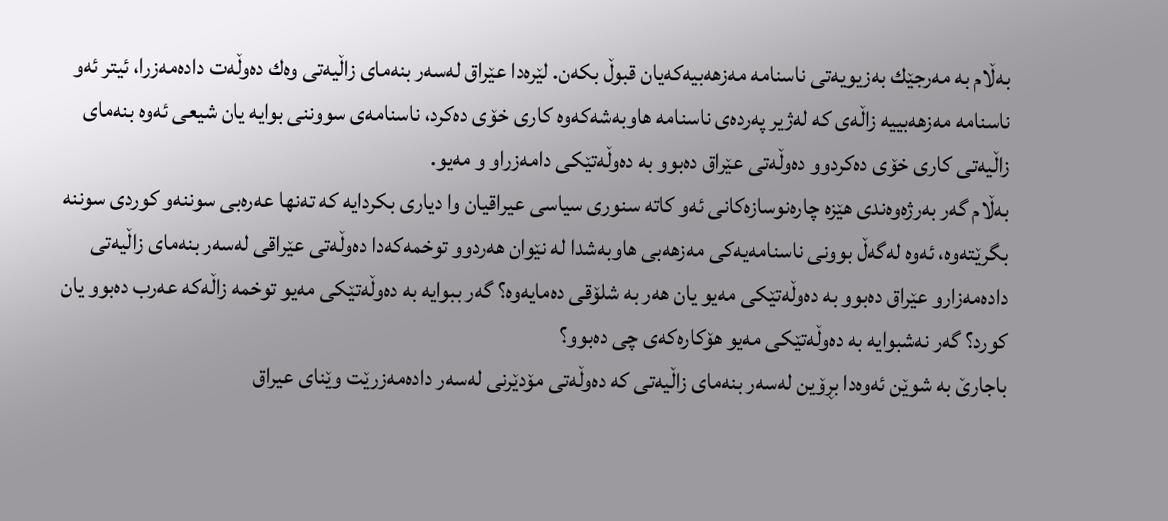به‌ڵام به‌ مه‌رجێك به‌زیویه‌تی ناسنامه‌ مه‌زهه‌بیه‌كه‌یان قبوڵ بكه‌ن. لێره‌دا عێراق له‌سه‌ر بنه‌مای زاڵیه‌تی وه‌ك ده‌وڵه‌ت‌ داده‌مه‌زرا، ئیتر ئه‌و ناسنامه‌ مه‌زهه‌بییه‌ زاڵه‌ی كه‌ له‌ژیر په‌رده‌ی ناسنامه‌ هاوبه‌شه‌كه‌وه‌ كاری خۆی ده‌كرد، ناسنامه‌ی سووننی بوایه‌ یان شیعی ئه‌وه‌ بنه‌مای زاڵیه‌تی كاری خۆی ده‌كردوو ده‌وڵه‌تی عێراق ده‌بوو به‌ ده‌وڵه‌تێكی دامه‌زراو و مه‌یو.
به‌ڵام گه‌ر به‌رژه‌وه‌ندی هێزه‌ چاره‌نوسازه‌كانی ئه‌و كاته‌ سنوری سیاسی عیراقیان وا دیاری بكردایه‌ كه‌ ته‌نها عه‌ره‌بی سوننه‌و كوردی سوننه‌ بگرێته‌وه،‌ ئه‌وه‌ له‌گه‌ڵ بوونی ناسنامه‌یه‌كی مه‌زهه‌بی هاوبه‌شدا له‌ نێوان هه‌ردوو توخمه‌كه‌دا ده‌وڵه‌تی عێراقی له‌سه‌ر بنه‌مای زاڵیه‌تی داده‌مه‌زارو عێراق ده‌بوو به‌ ده‌وڵه‌تێكی مه‌یو یان هه‌ر به‌ شلۆقی ده‌مایه‌وه‌؟ گه‌ر ببوایه‌ به‌ ده‌وڵه‌تێكی مه‌یو توخمه‌ زاڵه‌كه‌ عه‌رب ده‌بوو یان كورد؟ گه‌ر نه‌شبوایه‌ به‌ ده‌وڵه‌تێكی مه‌یو هۆكاره‌كه‌ی چی ده‌بوو؟
باجارێ به‌ شوێن ئه‌وه‌دا بڕۆین له‌سه‌ر بنه‌مای زاڵیه‌تی كه‌ ده‌وڵه‌تی مۆدێرنی له‌سه‌ر داده‌مه‌زرێت وێنای عیراق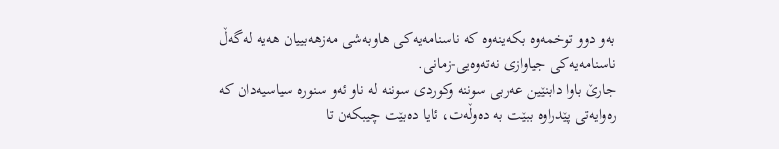به‌و دوو توخمه‌وه‌ بكه‌ینه‌وه‌ كه‌ ناسنامه‌یه‌كی هاوبه‌شی مه‌زهه‌بییان هه‌یه‌ له‌گه‌ڵ ناسنامه‌یه‌كی جیاوازی نه‌ته‌وه‌یی-زمانی.
جارێ باوا دابنێین عه‌ربی سوننه‌ وكوردی سوننه‌ له‌ ناو ئه‌و سنوره‌ سیاسیه‌دان كه‌ ره‌وایه‌تی پێدراوه‌ ببێت به‌ ده‌وڵه‌ت، ئایا ده‌بێت چیبكه‌ن تا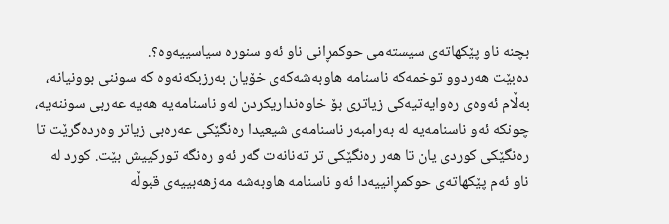بچنه‌ ناو پێكهاته‌ی سیسته‌می حوكمڕانی ناو ئه‌و سنوره‌ سیاسییه‌وه‌؟.
ده‌بێت هه‌ردوو توخمه‌كه‌ ناسنامه‌ هاوبه‌شه‌كه‌ی خۆیان به‌رزبكه‌نه‌وه‌ كه‌ سوننی بوونیانه‌، به‌ڵام ئه‌وه‌ی ره‌وایه‌تیه‌كی زیاتری بۆ خاوه‌نداریكردن له‌و ناسنامه‌یه‌ هه‌یه‌ عه‌ربی سوننه‌یه‌، چونكه‌ ئه‌و ناسنامه‌یه‌ له‌ به‌رامبه‌ر ناسنامه‌ی شیعیدا ره‌نگێكی عه‌ره‌بی زیاتر وه‌رده‌گرێت تا ره‌نگێكی كوردی یان تا هه‌ر ره‌نگێكی تر ته‌نانه‌ت گه‌ر ئه‌و ره‌نگه‌ توركییش بێت. كورد له‌ ناو ئه‌م پێكهاته‌ی حوكمڕانییه‌دا ئه‌و ناسنامه‌ هاوبه‌شه‌ مه‌زهه‌بییه‌ی قبوڵه‌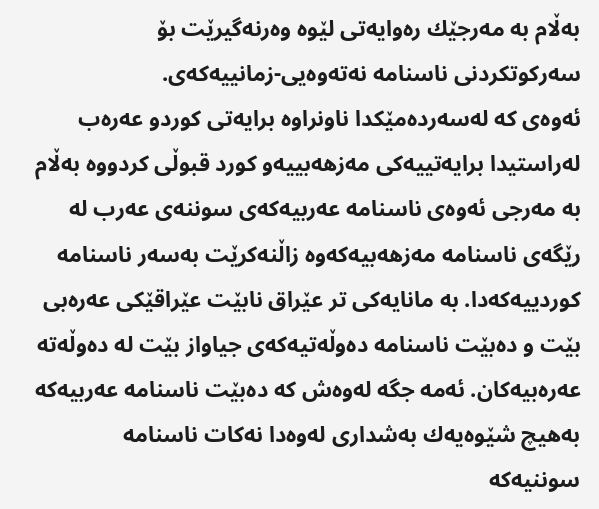به‌ڵام به‌ مه‌رجێك ره‌وایه‌تی لێوه‌ وه‌رنه‌گیرێت بۆ سه‌ركوتكردنی ناسنامه‌ نه‌ته‌وه‌یی-زمانییه‌كه‌ی.
ئه‌وه‌ی كه‌ له‌سه‌رده‌مێكدا ناونراوه‌ برایه‌تی كوردو عه‌ره‌ب له‌راستیدا برایه‌تییه‌كی مه‌زهه‌بییه‌و كورد قبوڵی كردووه‌ به‌ڵام به‌ مه‌رجی ئه‌وه‌ی ناسنامه‌ عه‌ربیه‌كه‌ی سوننه‌ی عه‌رب له‌ رێگه‌ی ناسنامه‌ مه‌زهه‌بیه‌كه‌وه‌ زاڵنه‌كرێت به‌سه‌ر ناسنامه‌ كوردییه‌كه‌دا. به‌ مانایه‌كی تر عێراق نابێت عێراقێكی عه‌ره‌بی بێت و ده‌بێت ناسنامه‌ ده‌وڵه‌تیه‌كه‌ی جیاواز بێت له‌ ده‌وڵه‌ته‌ عه‌ره‌بیه‌كان. ئه‌مه‌ جگه‌ له‌وه‌ش كه‌ ده‌بێت ناسنامه‌ عه‌ربیه‌كه‌ به‌هیچ شێوه‌یه‌ك به‌شداری له‌وه‌دا نه‌كات ناسنامه‌ سوننیه‌كه‌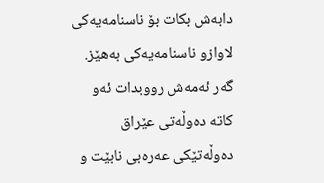دابه‌ش بكات بۆ ناسنامه‌یه‌كی لاوازو ناسنامه‌یه‌كی به‌هێز. گه‌ر ئه‌مه‌ش رووبدات ئه‌و كاته‌ ده‌وڵه‌تی عێراق ده‌وڵه‌تێكی عه‌ره‌بی نابێت و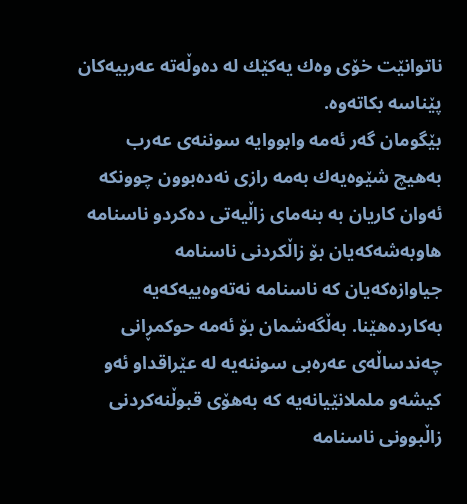ناتوانێت خۆی وه‌ك یه‌كێك له‌ ده‌وڵه‌ته‌ عه‌ربیه‌كان پێناسه‌ بكاته‌وه‌.
بێگومان گه‌ر ئه‌مه‌ وابووایه‌ سوننه‌ی عه‌رب به‌هیچ شێوه‌یه‌ك به‌مه‌ رازی نه‌ده‌بوون چوونكه‌ ئه‌وان كاریان به‌ بنه‌مای زاڵیه‌تی ده‌كردو ناسنامه‌ هاوبه‌شه‌كه‌یان بۆ زاڵكردنی ناسنامه‌ جیاوازه‌كه‌یان كه‌ ناسنامه‌ نه‌ته‌وه‌ییه‌كه‌یه‌ به‌كارده‌هێنا. به‌ڵگه‌شمان بۆ ئه‌مه‌ حوكمڕانی چه‌ندساڵه‌ی عه‌ره‌بی سوننه‌یه‌ له‌ عێراقداو ئه‌و كیشه‌و ململانێیانه‌یه‌ كه‌ به‌هۆی قبوڵنه‌كردنی زاڵبوونی ناسنامه‌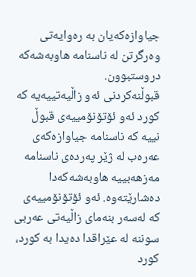جیاوازه‌كه‌یان به‌ ره‌وایه‌تی وه‌رگرتن له‌ ناسنامه‌ هاوبه‌شه‌كه‌ دروستبوون.
قبوڵنه‌كردنی ئه‌و زاڵیه‌تییه‌یه‌ كه‌ كورد ئه‌و ئۆتۆنۆمییه‌ی قبوڵ نییه‌ كه‌ ناسنامه‌ جیاوازه‌كه‌ی عه‌ره‌ب‌ له‌ ژێر په‌رده‌ی ناسنامه‌ مه‌زهه‌بییه‌ هاوبه‌شه‌كه‌دا ده‌شارێته‌وه‌. ئه‌و ئۆتۆنۆمییه‌ی كه‌ له‌سه‌ر بنه‌مای زاڵیه‌تی عه‌ربی سوننه‌ له‌ عێراقدا ده‌یدا به‌ كورد، كورد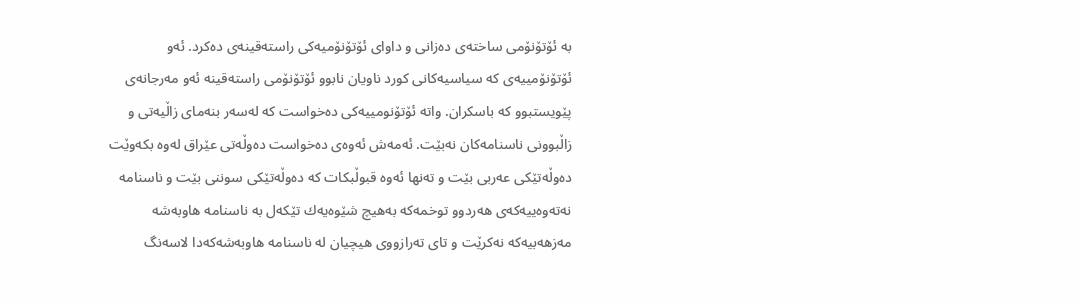به‌ ئۆتۆنۆمی ساخته‌ی ده‌زانی و داوای ئۆتۆنۆمیه‌كی راسته‌قینه‌ی ده‌كرد. ئه‌و ئۆتۆنۆمییه‌ی كه‌ سیاسیه‌كانی كورد ناویان نابوو ئۆتۆنۆمی راسته‌قینه‌ ئه‌و مه‌رجانه‌ی پێویستبوو كه‌ باسكران. واته‌ ئۆتۆنومییه‌كی ده‌خواست كه‌ له‌سه‌ر بنه‌مای زاڵیه‌تی و زاڵبوونی ناسنامه‌كان نه‌بێت. ئه‌مه‌ش ئه‌وه‌ی ده‌خواست‌ ده‌وڵه‌تی عێراق له‌وه‌ بكه‌وێت ده‌وڵه‌تێكی عه‌ربی بێت و ته‌نها ئه‌وه‌ قبوڵبكات‌ كه‌ ده‌وڵه‌تێكی سوننی بێت و ناسنامه‌ نه‌ته‌وه‌ییه‌كه‌ی هه‌ردوو توخمه‌كه‌ به‌هیچ شێوه‌یه‌ك تێكه‌ل به‌ ناسنامه‌ هاوبه‌شه‌ مه‌زهه‌بیه‌كه‌ نه‌كرێت و تای ته‌رازووی هیچیان له‌ ناسنامه‌ هاوبه‌شه‌كه‌دا لاسه‌نگ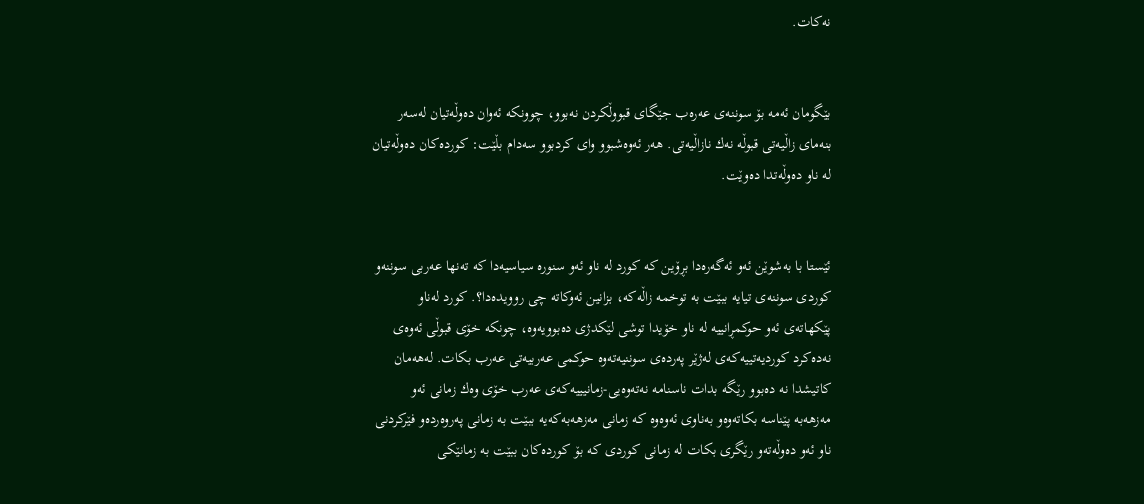نه‌كات.


بێگومان ئه‌مه‌ بۆ سوننه‌ی عه‌ره‌ب جێگای قبووڵكردن نه‌بوو، چوونكه‌ ئه‌وان ده‌وڵه‌تیان له‌سه‌ر بنه‌مای زاڵیه‌تی قبوڵه‌ نه‌ك نازاڵیه‌تی. هه‌ر ئه‌وه‌شبوو وای ‌كردبوو سه‌دام بڵێت: كورده‌كان ده‌وڵه‌تیان له‌ ناو ده‌وڵه‌تدا ده‌وێت.


ئێستا با به‌شوێن ئه‌و ئه‌گه‌ره‌دا بڕۆین كه كورد له‌ ناو ئه‌و سنوره‌ سیاسیه‌دا كه‌ ته‌نها عه‌ربی سوننه‌و كوردی سوننه‌ی تیایه‌ ببێت به‌ توخمه‌ زاڵه‌كه،‌ بزانین ئه‌وكاته‌ چی روویده‌دا؟. كورد له‌ناو پێكهاته‌ی ئه‌و حوكمڕانییه‌ له‌ ناو خۆیدا توشی لێكدژی ده‌بوویه‌وه،‌ چونكه‌ خۆی قبوڵی ئه‌وه‌ی نه‌ده‌كرد كوردیه‌تییه‌كه‌ی له‌ژێر په‌رده‌ی سوننیه‌ته‌وه‌ حوكمی عه‌ربیه‌تی عه‌رب بكات. له‌هه‌مان كاتیشدا نه‌ ده‌بوو رێگه‌ بدات ناسنامه‌ نه‌ته‌وه‌یی-زمانیییه‌كه‌ی عه‌رب خۆی وه‌ك زمانی ئه‌و مه‌زهه‌به‌ پێناسه‌ بكاته‌وه‌و به‌ناوی ئه‌وه‌وه‌ كه‌ زمانی مه‌زهه‌به‌كه‌یه‌ ببێت به‌ زمانی په‌روه‌رده‌و فێركردنی ناو ئه‌و ده‌وڵه‌ته‌و رێگری بكات له ‌زمانی كوردی كه‌ بۆ كورده‌كان ببێت به‌ زمانێكی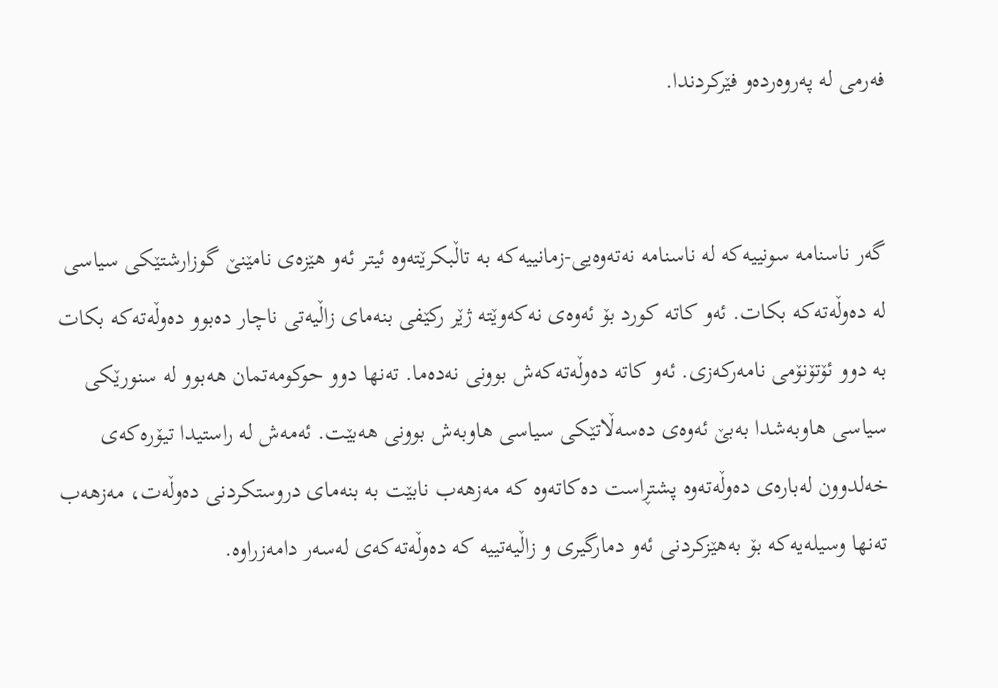فه‌رمی له‌ په‌روه‌رده‌و فێركردندا.


گه‌ر ناسنامه‌ سونییه‌كه‌ له‌ ناسنامه‌ نه‌ته‌وه‌یی-زمانییه‌كه‌ به‌ تاڵبكرێته‌وه‌ ئیتر ئه‌و هێزه‌ی نامێنێ گوزارشتێكی سیاسی له‌ ده‌وڵه‌ته‌كه‌ بكات. ئه‌و كاته‌ كورد بۆ ئه‌وه‌ی نه‌كه‌وێته‌ ژێر ركێفی بنه‌مای زاڵیه‌تی ناچار ده‌بوو ده‌وڵه‌ته‌كه ‌بكات به‌ دوو ئۆتۆنۆمی نامه‌ركه‌زی. ئه‌و كاته‌ ده‌وڵه‌ته‌كه‌ش بوونی نه‌ده‌ما. ته‌نها دوو حوكومه‌تمان هه‌بوو له‌ سنورێكی سیاسی هاوبه‌شدا به‌بێ ئه‌وه‌ی ده‌سه‌ڵاتێكی سیاسی هاوبه‌ش بوونی هه‌بێت. ئه‌مه‌ش له‌ راستیدا تیۆره‌كه‌ی خه‌لدوون له‌باره‌ی ده‌وڵه‌ته‌وه‌ پشتڕاست ده‌كاته‌وه‌ كه‌ مه‌زهه‌ب نابێت به‌ بنه‌مای دروستكردنی ده‌وڵه‌ت، مه‌زهه‌ب ته‌نها وسیله‌یه‌كه‌ بۆ به‌هێزكردنی ئه‌و دمارگیری و زاڵیه‌تییه‌ كه‌ ده‌وڵه‌ته‌كه‌ی له‌سه‌ر دامه‌زراوه‌.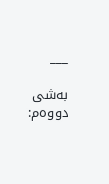___

بەشی دووەم: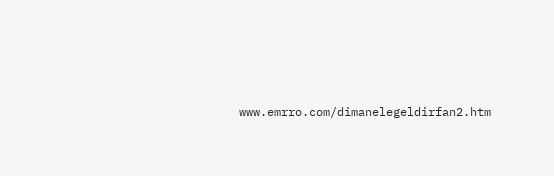www.emrro.com/dimanelegeldirfan2.htm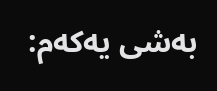بەشی یەکەم: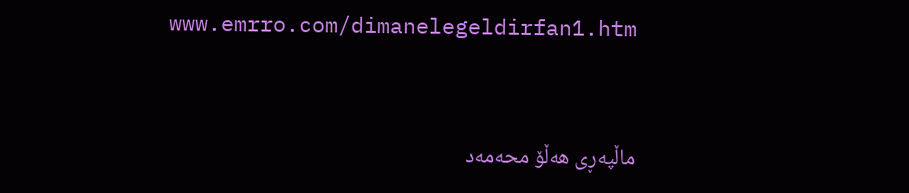www.emrro.com/dimanelegeldirfan1.htm



ماڵپه‌ڕی هه‌ڵۆ محه‌مه‌د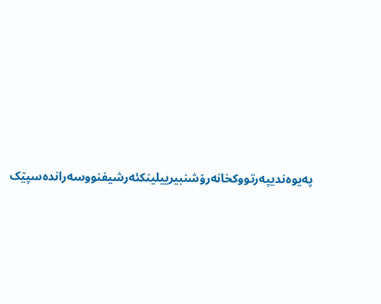په‌یوه‌ندیپه‌رتووکخانه‌رۆشنبیرییلینکئه‌رشیفنووسه‌رانده‌سپێک